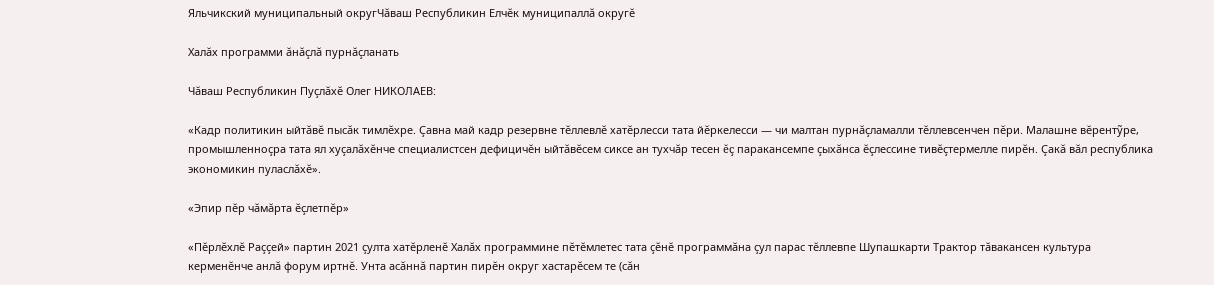Яльчикский муниципальный округЧăваш Республикин Елчĕк муниципаллă округĕ

Халăх программи ăнăçлă пурнăçланать

Чăваш Республикин Пуçлăхĕ Олег НИКОЛАЕВ:

«Кадр политикин ыйтăвĕ пысăк тимлĕхре. Çавна май кадр резервне тĕллевлĕ хатĕрлесси тата йĕркелесси — чи малтан пурнăçламалли тĕллевсенчен пĕри. Малашне вĕрентỹре, промышленноçра тата ял хуçалăхĕнче специалистсен дефицичĕн ыйтăвĕсем сиксе ан тухчăр тесен ĕç паракансемпе çыхăнса ĕçлессине тивĕçтермелле пирĕн. Çакă вăл республика экономикин пуласлăхĕ».

«Эпир пĕр чăмăрта ĕçлетпĕр»

«Пĕрлĕхлĕ Раççей» партин 2021 çулта хатĕрленĕ Халăх программине пĕтĕмлетес тата çĕнĕ программăна çул парас тĕллевпе Шупашкарти Трактор тăвакансен культура керменĕнче анлă форум иртнĕ. Унта асăннă партин пирĕн округ хастарĕсем те (сăн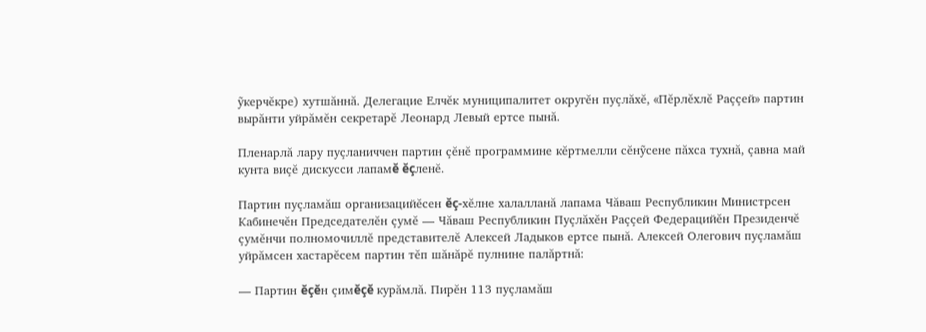ỹкерчĕкре) хутшăннă. Делегацие Елчĕк муниципалитет округĕн пуçлăхĕ, «Пĕрлĕхлĕ Раççей» партин вырăнти уйрăмĕн секретарĕ Леонард Левый ертсе пынă.

Пленарлă лару пуçланиччен партин çĕнĕ программине кĕртмелли сĕнỹсене пăхса тухнă, çавна май кунта виçĕ дискусси лапамĕ ĕçленĕ.

Партин пуçламăш организацийĕсен ĕç-хĕлне халалланă лапама Чăваш Республикин Министрсен Кабинечĕн Председателĕн çумĕ — Чăваш Республикин Пуçлăхĕн Раççей Федерацийĕн Президенчĕ çумĕнчи полномочиллĕ представителĕ Алексей Ладыков ертсе пынă. Алексей Олегович пуçламăш уйрăмсен хастарĕсем партин тĕп шăнăрĕ пулнине палăртнă:

— Партин ĕçĕн çимĕçĕ курăмлă. Пирĕн 113 пуçламăш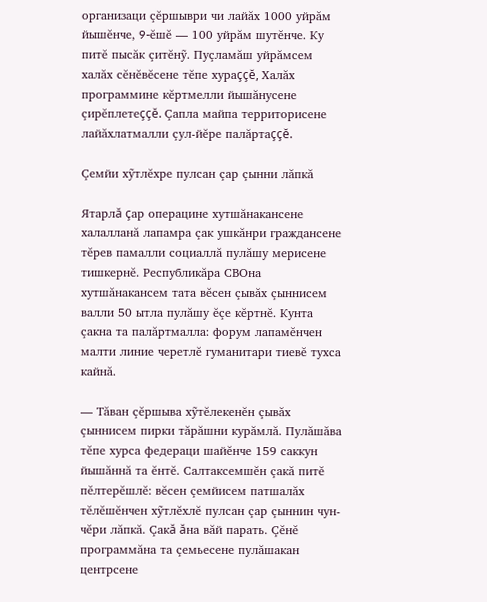организаци çĕршыври чи лайăх 1000 уйрăм йышĕнче, 9-ĕшĕ — 100 уйрăм шутĕнче. Ку питĕ пысăк çитĕнỹ. Пуçламăш уйрăмсем халăх сĕнĕвĕсене тĕпе хураççĕ, Халăх программине кĕртмелли йышăнусене çирĕплетеççĕ. Çапла майпа территорисене лайăхлатмалли çул-йĕре палăртаççĕ.

Çемйи хỹтлĕхре пулсан çар çынни лăпкă

Ятарлă çар операцине хутшăнакансене халалланă лапамра çак ушкăнри граждансене тĕрев памалли социаллă пулăшу мерисене тишкернĕ. Республикăра СВОна хутшăнакансем тата вĕсен çывăх çыннисем валли 50 ытла пулăшу ĕçе кĕртнĕ. Кунта çакна та палăртмалла: форум лапамĕнчен малти линие черетлĕ гуманитари тиевĕ тухса кайнă.

— Тăван çĕршыва хỹтĕлекенĕн çывăх çыннисем пирки тăрăшни курăмлă. Пулăшăва тĕпе хурса федераци шайĕнче 159 саккун йышăннă та ĕнтĕ. Салтаксемшĕн çакă питĕ пĕлтерĕшлĕ: вĕсен çемйисем патшалăх тĕлĕшĕнчен хỹтлĕхлĕ пулсан çар çыннин чун-чĕри лăпкă. Çакă ăна вăй парать. Çĕнĕ программăна та çемьесене пулăшакан центрсене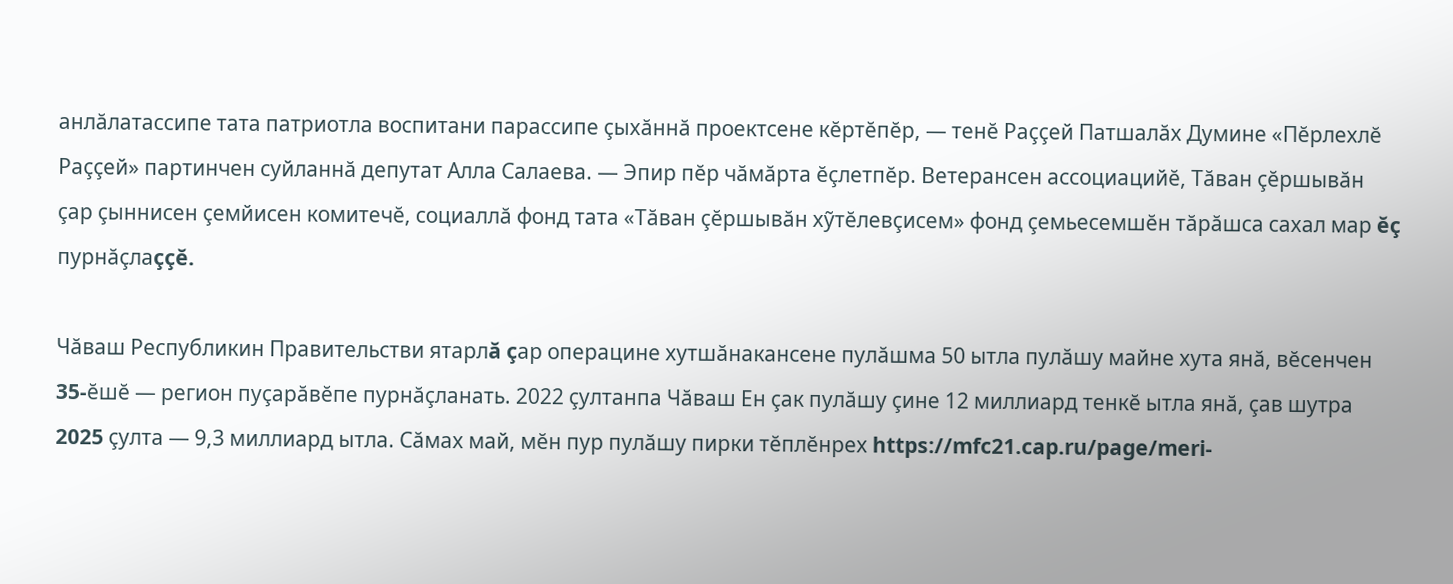анлăлатассипе тата патриотла воспитани парассипе çыхăннă проектсене кĕртĕпĕр, — тенĕ Раççей Патшалăх Думине «Пĕрлехлĕ Раççей» партинчен суйланнă депутат Алла Салаева. — Эпир пĕр чăмăрта ĕçлетпĕр. Ветерансен ассоциацийĕ, Тăван çĕршывăн çар çыннисен çемйисен комитечĕ, социаллă фонд тата «Тăван çĕршывăн хỹтĕлевçисем» фонд çемьесемшĕн тăрăшса сахал мар ĕç пурнăçлаççĕ.

Чăваш Республикин Правительстви ятарлă çар операцине хутшăнакансене пулăшма 50 ытла пулăшу майне хута янă, вĕсенчен 35-ĕшĕ — регион пуçарăвĕпе пурнăçланать. 2022 çултанпа Чăваш Ен çак пулăшу çине 12 миллиард тенкĕ ытла янă, çав шутра 2025 çулта — 9,3 миллиард ытла. Сăмах май, мĕн пур пулăшу пирки тĕплĕнрех https://mfc21.cap.ru/page/meri-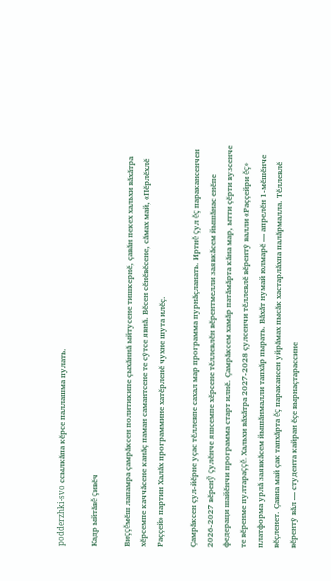podderzhki-svo ссылкăпа кĕрсе паллашма пулать.

Кадр ыйтăвĕ çивĕч

Виççĕмĕш лапамра çамрăксен политикипе çыхăннă ыйтусене тишкернĕ, çавăн пекех хальхи вăхăтра хĕрсемпе каччăсене канăç паман самантсене те сỹтсе явнă. Вĕсен сĕнĕвĕсене, сăмах май, «Пĕрлĕхлĕ Раççей» партин Халăх программине хатĕрленĕ чухне шута илĕç.

Çамрăксен çул-йĕрне уçас тĕллевпе сахал мар программа пурнăçланать. Иртнĕ çул ĕç паракансенчен 2026-2027 вĕренỹ çулĕнче яшсемпе хĕрсене тĕллевлĕн вĕрентмелли заявкăсем йышăнас енĕпе федераци шайĕнчи программа старт илнĕ. Çамрăксем хамăр патăмăрта кăна мар, ытти çĕрти вузсенче те вĕренме пултараççĕ. Хальхи вăхăтра 2027-2028 çулсенчи тĕллевлĕ вĕрентỹ валли «Раççейри ĕç» платформа урлă заявкăсем йышăнмалли тапхăр пырать. Вăхăт нумай юлмарĕ — апрелĕн 1-мĕшĕнче вĕçленет. Çавна май çак тапхăрта ĕç паракансен уйрăмах пысăк хастарлăхпа палăрмалла. Тĕллевлĕ вĕрентỹ вăл — студента кайран ĕçе вырнаçтарассине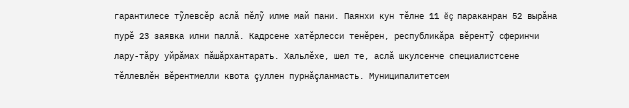гарантилесе тỹлевсĕр аслă пĕлỹ илме май пани. Паянхи кун тĕлне 11 ĕç параканран 52 вырăна пурĕ 23 заявка илни паллă. Кадрсене хатĕрлесси тенĕрен, республикăра вĕрентỹ сферинчи лару-тăру уйрăмах пăшăрхантарать. Хальлĕхе, шел те, аслă шкулсенче специалистсене тĕллевлĕн вĕрентмелли квота çуллен пурнăçланмасть. Муниципалитетсем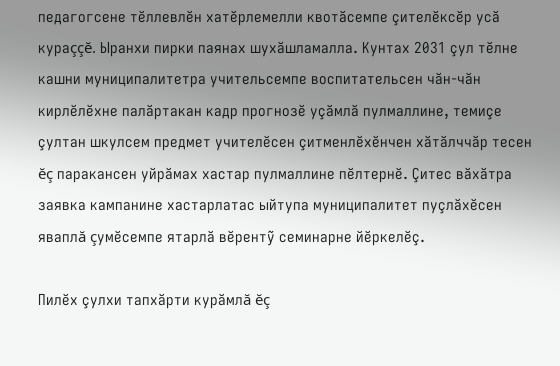педагогсене тĕллевлĕн хатĕрлемелли квотăсемпе çителĕксĕр усă кураççĕ. Ыранхи пирки паянах шухăшламалла. Кунтах 2031 çул тĕлне кашни муниципалитетра учительсемпе воспитательсен чăн-чăн кирлĕлĕхне палăртакан кадр прогнозĕ уçăмлă пулмаллине, темиçе çултан шкулсем предмет учителĕсен çитменлĕхĕнчен хăтăлччăр тесен ĕç паракансен уйрăмах хастар пулмаллине пĕлтернĕ. Çитес вăхăтра заявка кампанине хастарлатас ыйтупа муниципалитет пуçлăхĕсен яваплă çумĕсемпе ятарлă вĕрентỹ семинарне йĕркелĕç.

Пилĕх çулхи тапхăрти курăмлă ĕç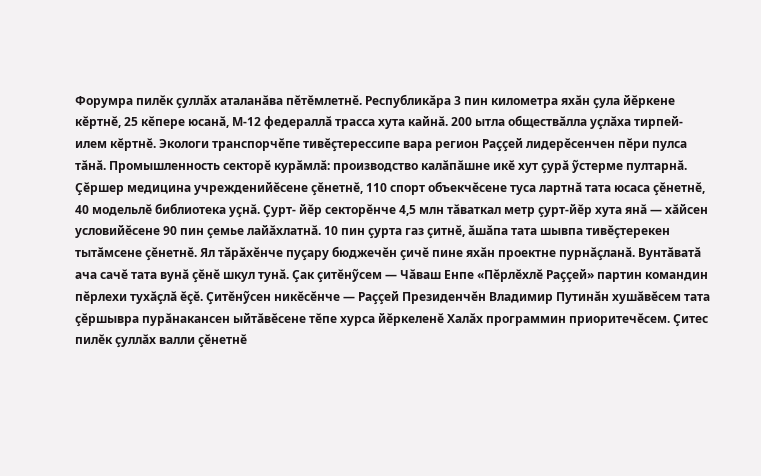Форумра пилĕк çуллăх аталанăва пĕтĕмлетнĕ. Республикăра 3 пин километра яхăн çула йĕркене кĕртнĕ, 25 кĕпере юсанă, М-12 федераллă трасса хута кайнă. 200 ытла обществăлла уçлăха тирпей-илем кĕртнĕ. Экологи транспорчĕпе тивĕçтерессипе вара регион Раççей лидерĕсенчен пĕри пулса тăнă. Промышленность секторĕ курăмлă: производство калăпăшне икĕ хут çурă ỹстерме пултарнă. Çĕршер медицина учрежденийĕсене çĕнетнĕ, 110 спорт объекчĕсене туса лартнă тата юсаса çĕнетнĕ, 40 модельлĕ библиотека уçнă. Çурт- йĕр секторĕнче 4,5 млн тăваткал метр çурт-йĕр хута янă — хăйсен условийĕсене 90 пин çемье лайăхлатнă. 10 пин çурта газ çитнĕ, ăшăпа тата шывпа тивĕçтерекен тытăмсене çĕнетнĕ. Ял тăрăхĕнче пуçару бюджечĕн çичĕ пине яхăн проектне пурнăçланă. Вунтăватă ача сачĕ тата вунă çĕнĕ шкул тунă. Çак çитĕнỹсем — Чăваш Енпе «Пĕрлĕхлĕ Раççей» партин командин пĕрлехи тухăçлă ĕçĕ. Çитĕнỹсен никĕсĕнче — Раççей Президенчĕн Владимир Путинăн хушăвĕсем тата çĕршывра пурăнакансен ыйтăвĕсене тĕпе хурса йĕркеленĕ Халăх программин приоритечĕсем. Çитес пилĕк çуллăх валли çĕнетнĕ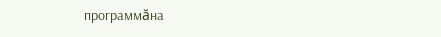программăна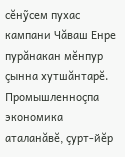сĕнỹсем пухас кампани Чăваш Енре пурăнакан мĕнпур çынна хутшăнтарĕ. Промышленноçпа экономика аталанăвĕ, çурт-йĕр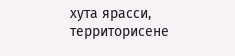хута ярасси, территорисене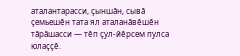аталантарасси, çыншăн, сывă çемьешĕн тата ял аталанăвĕшĕн тăрăшасси — тĕп çул-йĕрсем пулса юлаççĕ.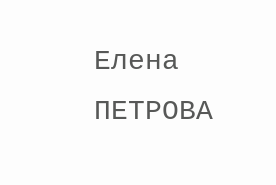Елена ПЕТРОВА